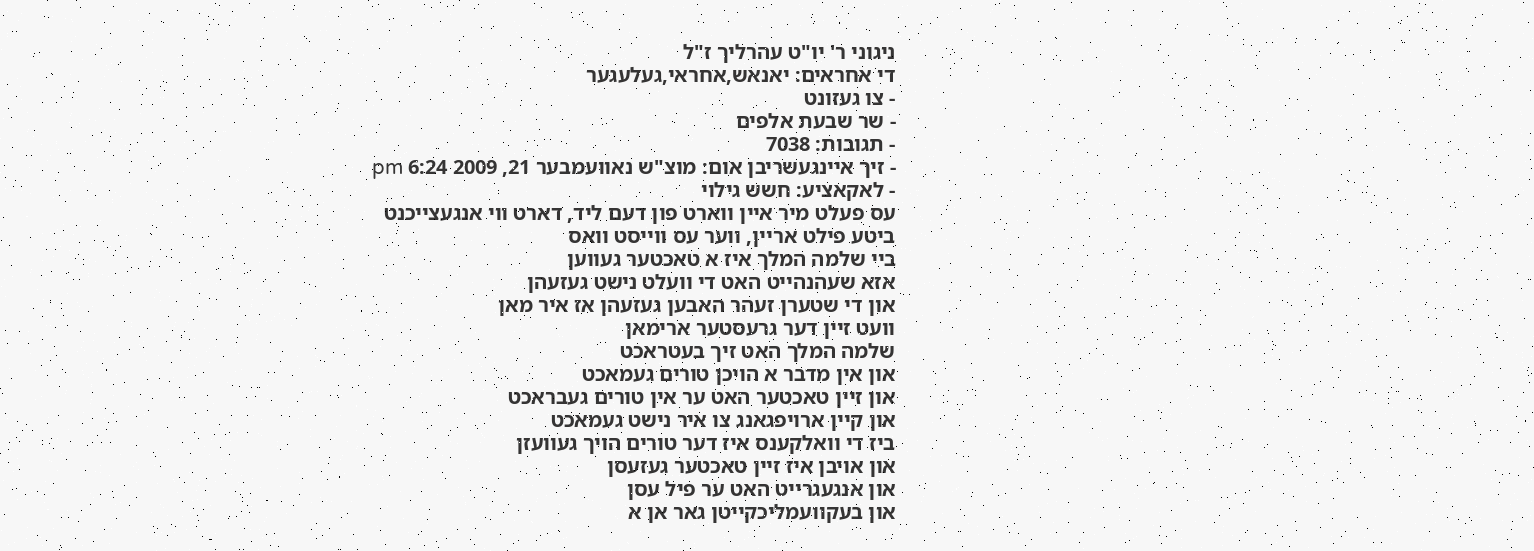ניגוני ר' יו"ט עהרליך ז"ל
די אחראים: יאנאש,אחראי,געלעגער
- צו געזונט
- שר שבעת אלפים
- תגובות: 7038
- זיך איינגעשריבן אום: מוצ"ש נאוועמבער 21, 2009 6:24 pm
- לאקאציע: חשש גילוי
עס פעלט מיר איין ווארט פון דעם ליד, דארט ווי אנגעצייכנט
ביטע פילט אריין, ווער עס ווייסט וואס
ביי שלמה המלך איז א טאכטער געווען
אזא שעהנהייט האט די וועלט נישט געזעהן
און די שטערן זעהר האבען געזעהן אז איר מאן
וועט זיין דער גרעסטער ארימאן
שלמה המלך האט זיך בעטראכט
און אין מדבר א הויכן טורים געמאכט
און זיין טאכטער האט ער אין טורים געבראכט
און קיין ארויפגאנג צו איר נישט געמאכט
ביז די וואלקענס איז דער טורים הויך געוועזן
און אויבן איז זיין טאכטער געזעסן
און אנגעגרייט האט ער פיל עסן
און בעקוועמליכקייטן גאר אן א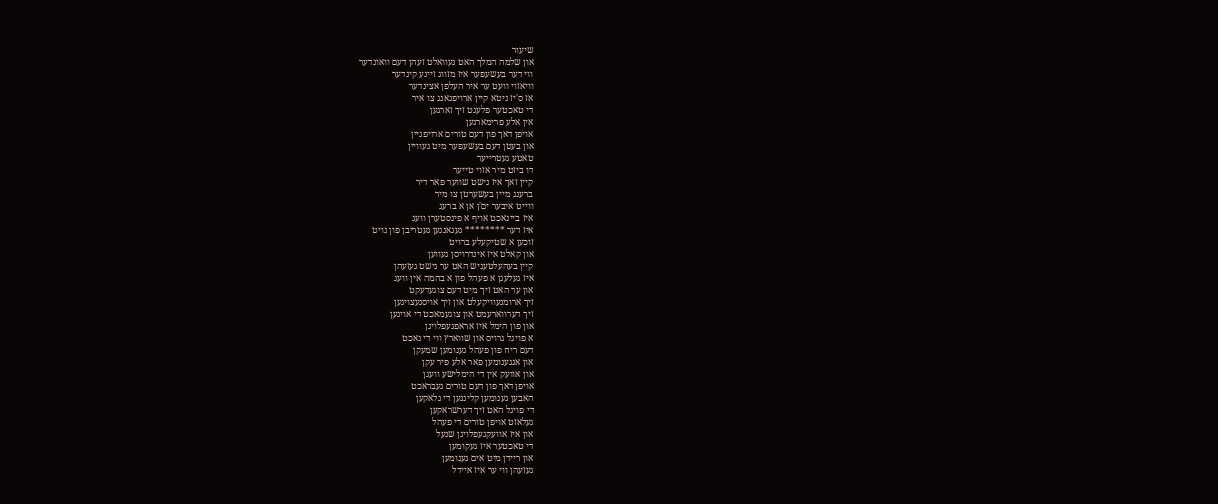שיעור
און שלמה המלך האט געוואלט זעהן דעם וואונדער
ווי דער בעשעפער איז מזווג זיינע קינדער
וויאזוי וועט ער איר העלפן אצינדער
אז ס'יז ניטא קיין ארויפגאנג צו איר
די טאכטער פלעגט זיך זארגען
אין אלע פרימארגען
אויפן דאך פון דעם טורים ארויפגיין
און בעטן דעם בעשעפער מיט געוויין
טאטע געטרייער
דו ביזט מיר אזוי טייער
קיין זאך איז נישט שווער פאר דיר
ברענג מיין בעשערטן צו מיר
ווייט איבער ים'ן אן א ברעג
איז ביינאכט אויף א פינסטערן וועג
איז דער ******** געגאנגען געטריבן פון נויט
זוכען א שטיקעלע ברויט
און קאלט איז אינדרויסן געווען
קיין בעהעלטעניש האט ער נישט געזעהן
איז געלעגן א פעהל פון א בהמה אין וועג
און ער האט זיך מיט דעם צוגעדעקט
זיך ארומגעוויקעלט און זיך אויסגעצויגען
זיך דערווארעמט און צוגעמאכט די אויגען
און פון הימל איז אראפגעפלויגן
א פויגל גרויס און שווארץ ווי די נאכט
דעם ריח פון פעהל גענומען שמעקן
און אנגענומען פאר אלע פיר עקן
און אוועק אין די הימלישע וועגן
אויפן דאך פון דעם טורים געבראכט
האבען גענומען קלינגען די גלאקען
די פויגל האט זיך דערשראקען
געלאזט אויפן טורים די פעהל
און איז אוועקגעפלויגן שנעל
די טאכטער איז געקומען
און ריידן מיט אים גענומען
געזעהן ווי ער איז איידל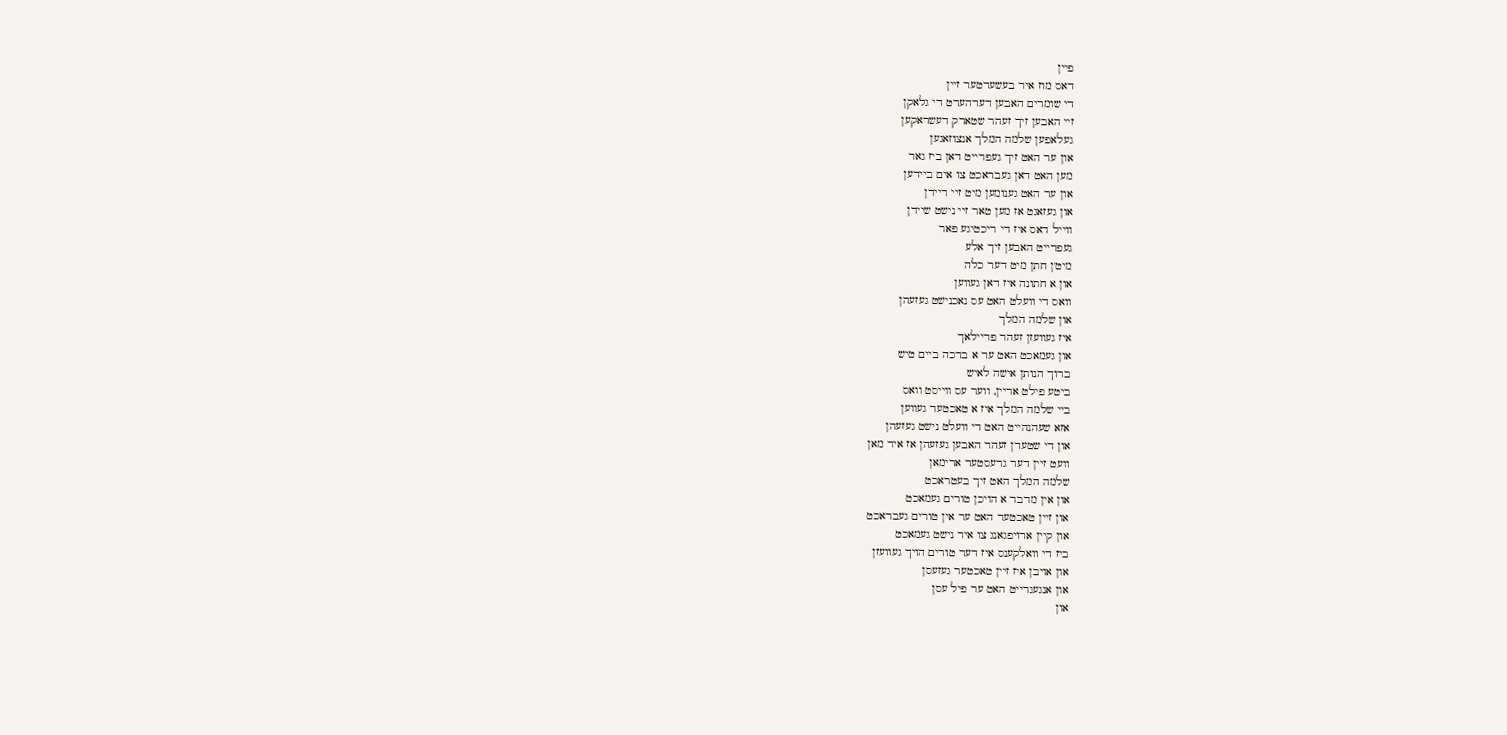פיין
דאס מוז איר בעשערטער זיין
די שומרים האבען דערהערט די גלאקן
זיי האבען זיך זעהר שטארק דעשראקען
געלאפען שלמה המלך אנצוזאגען
און ער האט זיך געפרייט דאן ביז גאר
מען האט דאן געבראכט צו אים ביידען
און ער האט גענומען מיט זיי ריידן
און געזאגט אז מען טאר זיי נישט שיידן
ווייל דאס איז די ריכטיגע פאר
געפרייט האבען זיך אלע
מיט'ן חתן מיט דער כלה
און א חתונה איז דאן געווען
וואס די וועלט האט עס נאכנישט געזעהן
און שלמה המלך
איז געוועזן זעהר פריילאך
און געמאכט האט ער א ברכה ביים טיש
ברוך הנותן אישה לאיש
ביטע פילט אריין, ווער עס ווייסט וואס
ביי שלמה המלך איז א טאכטער געווען
אזא שעהנהייט האט די וועלט נישט געזעהן
און די שטערן זעהר האבען געזעהן אז איר מאן
וועט זיין דער גרעסטער ארימאן
שלמה המלך האט זיך בעטראכט
און אין מדבר א הויכן טורים געמאכט
און זיין טאכטער האט ער אין טורים געבראכט
און קיין ארויפגאנג צו איר נישט געמאכט
ביז די וואלקענס איז דער טורים הויך געוועזן
און אויבן איז זיין טאכטער געזעסן
און אנגעגרייט האט ער פיל עסן
און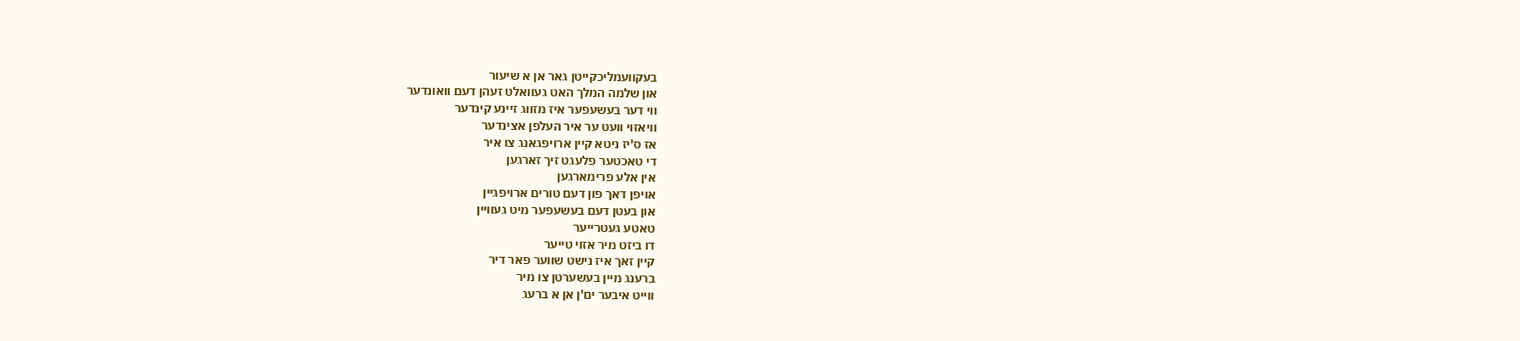בעקוועמליכקייטן גאר אן א שיעור
און שלמה המלך האט געוואלט זעהן דעם וואונדער
ווי דער בעשעפער איז מזווג זיינע קינדער
וויאזוי וועט ער איר העלפן אצינדער
אז ס'יז ניטא קיין ארויפגאנג צו איר
די טאכטער פלעגט זיך זארגען
אין אלע פרימארגען
אויפן דאך פון דעם טורים ארויפגיין
און בעטן דעם בעשעפער מיט געוויין
טאטע געטרייער
דו ביזט מיר אזוי טייער
קיין זאך איז נישט שווער פאר דיר
ברענג מיין בעשערטן צו מיר
ווייט איבער ים'ן אן א ברעג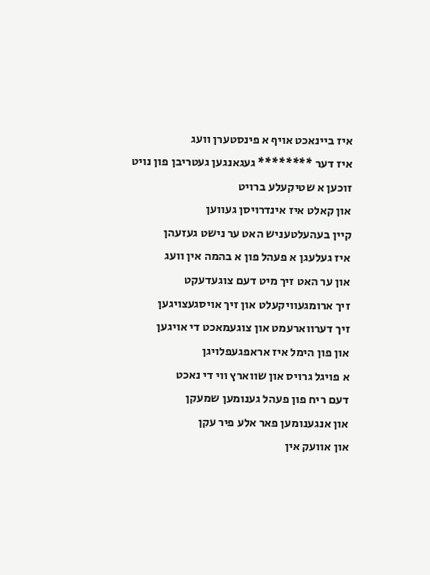איז ביינאכט אויף א פינסטערן וועג
איז דער ******** געגאנגען געטריבן פון נויט
זוכען א שטיקעלע ברויט
און קאלט איז אינדרויסן געווען
קיין בעהעלטעניש האט ער נישט געזעהן
איז געלעגן א פעהל פון א בהמה אין וועג
און ער האט זיך מיט דעם צוגעדעקט
זיך ארומגעוויקעלט און זיך אויסגעצויגען
זיך דערווארעמט און צוגעמאכט די אויגען
און פון הימל איז אראפגעפלויגן
א פויגל גרויס און שווארץ ווי די נאכט
דעם ריח פון פעהל גענומען שמעקן
און אנגענומען פאר אלע פיר עקן
און אוועק אין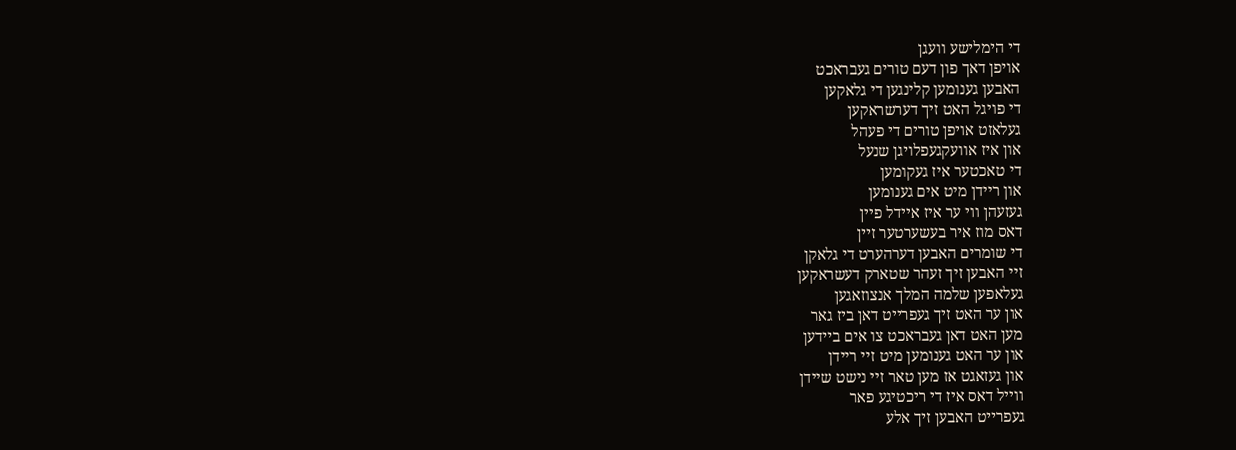די הימלישע וועגן
אויפן דאך פון דעם טורים געבראכט
האבען גענומען קלינגען די גלאקען
די פויגל האט זיך דערשראקען
געלאזט אויפן טורים די פעהל
און איז אוועקגעפלויגן שנעל
די טאכטער איז געקומען
און ריידן מיט אים גענומען
געזעהן ווי ער איז איידל פיין
דאס מוז איר בעשערטער זיין
די שומרים האבען דערהערט די גלאקן
זיי האבען זיך זעהר שטארק דעשראקען
געלאפען שלמה המלך אנצוזאגען
און ער האט זיך געפרייט דאן ביז גאר
מען האט דאן געבראכט צו אים ביידען
און ער האט גענומען מיט זיי ריידן
און געזאגט אז מען טאר זיי נישט שיידן
ווייל דאס איז די ריכטיגע פאר
געפרייט האבען זיך אלע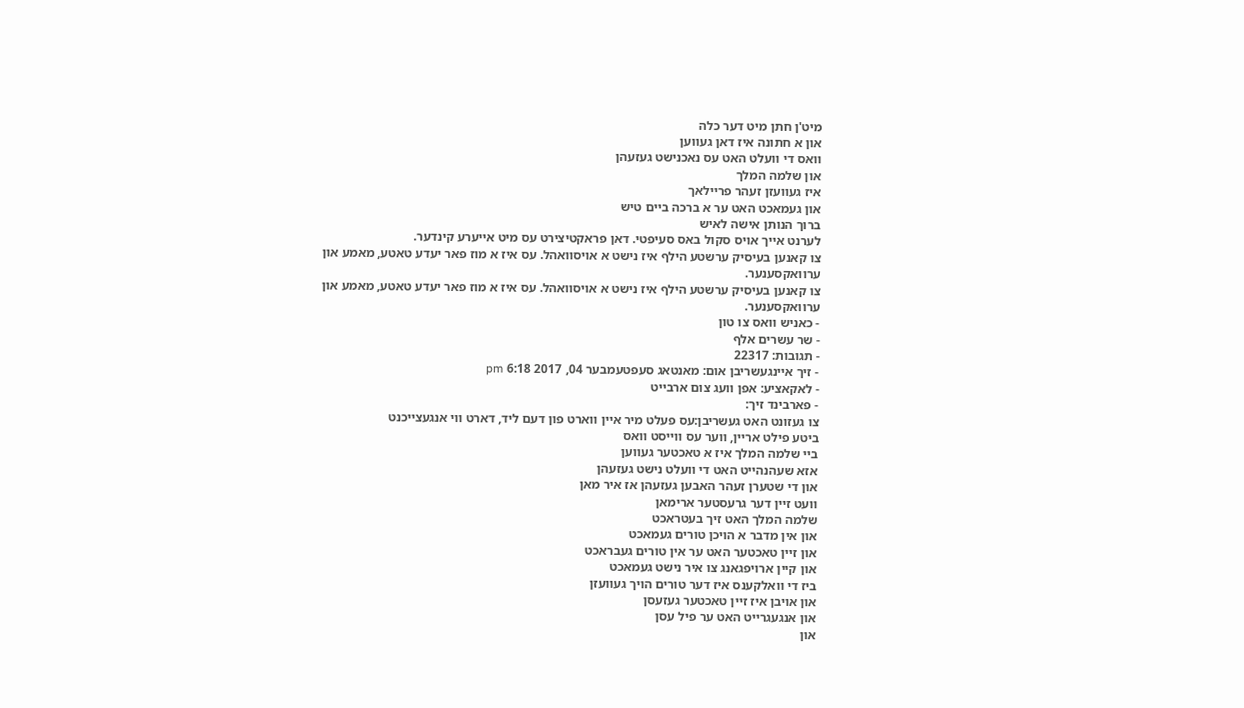מיט'ן חתן מיט דער כלה
און א חתונה איז דאן געווען
וואס די וועלט האט עס נאכנישט געזעהן
און שלמה המלך
איז געוועזן זעהר פריילאך
און געמאכט האט ער א ברכה ביים טיש
ברוך הנותן אישה לאיש
לערנט אייך אויס סקול באס סעיפטי. דאן פראקטיצירט עס מיט אייערע קינדער.
צו קאנען בעיסיק ערשטע הילף איז נישט א אויסוואהל. עס איז א מוז פאר יעדע טאטע, מאמע און ערוואקסענער.
צו קאנען בעיסיק ערשטע הילף איז נישט א אויסוואהל. עס איז א מוז פאר יעדע טאטע, מאמע און ערוואקסענער.
- כאניש וואס צו טון
- שר עשרים אלף
- תגובות: 22317
- זיך איינגעשריבן אום: מאנטאג סעפטעמבער 04, 2017 6:18 pm
- לאקאציע: אפן וועג צום ארבייט
- פארבינד זיך:
צו געזונט האט געשריבן:עס פעלט מיר איין ווארט פון דעם ליד, דארט ווי אנגעצייכנט
ביטע פילט אריין, ווער עס ווייסט וואס
ביי שלמה המלך איז א טאכטער געווען
אזא שעהנהייט האט די וועלט נישט געזעהן
און די שטערן זעהר האבען געזעהן אז איר מאן
וועט זיין דער גרעסטער ארימאן
שלמה המלך האט זיך בעטראכט
און אין מדבר א הויכן טורים געמאכט
און זיין טאכטער האט ער אין טורים געבראכט
און קיין ארויפגאנג צו איר נישט געמאכט
ביז די וואלקענס איז דער טורים הויך געוועזן
און אויבן איז זיין טאכטער געזעסן
און אנגעגרייט האט ער פיל עסן
און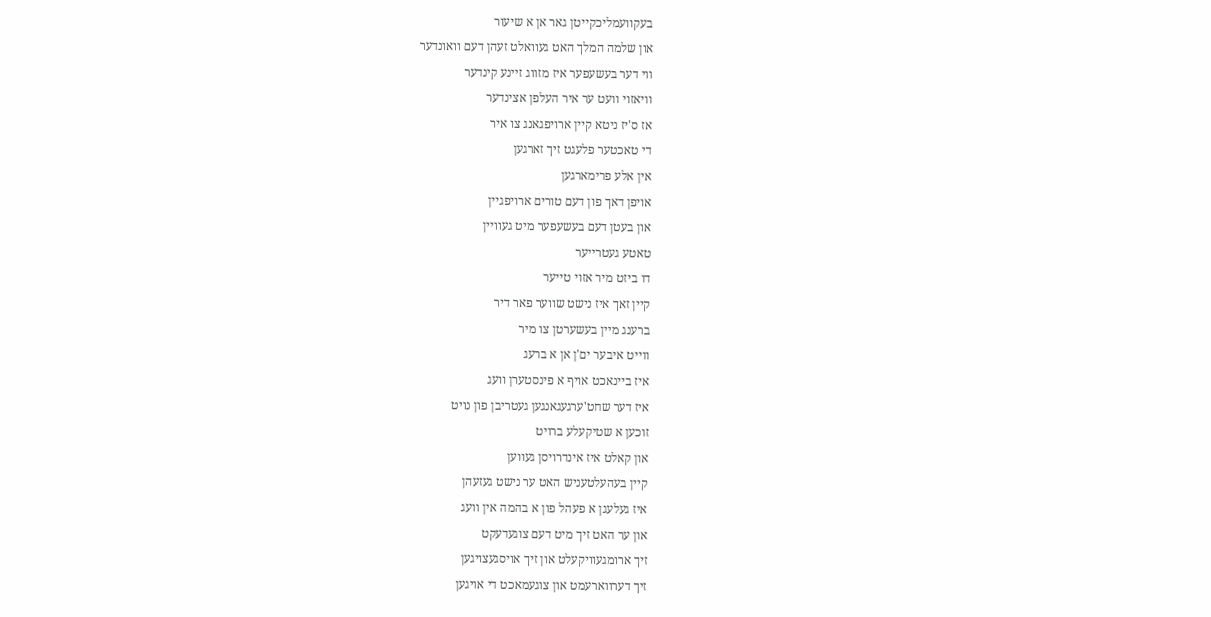בעקוועמליכקייטן גאר אן א שיעור
און שלמה המלך האט געוואלט זעהן דעם וואונדער
ווי דער בעשעפער איז מזווג זיינע קינדער
וויאזוי וועט ער איר העלפן אצינדער
אז ס'יז ניטא קיין ארויפגאנג צו איר
די טאכטער פלעגט זיך זארגען
אין אלע פרימארגען
אויפן דאך פון דעם טורים ארויפגיין
און בעטן דעם בעשעפער מיט געוויין
טאטע געטרייער
דו ביזט מיר אזוי טייער
קיין זאך איז נישט שווער פאר דיר
ברענג מיין בעשערטן צו מיר
ווייט איבער ים'ן אן א ברעג
איז ביינאכט אויף א פינסטערן וועג
איז דער שחט'ערגעגאנגען געטריבן פון נויט
זוכען א שטיקעלע ברויט
און קאלט איז אינדרויסן געווען
קיין בעהעלטעניש האט ער נישט געזעהן
איז געלעגן א פעהל פון א בהמה אין וועג
און ער האט זיך מיט דעם צוגעדעקט
זיך ארומגעוויקעלט און זיך אויסגעצויגען
זיך דערווארעמט און צוגעמאכט די אויגען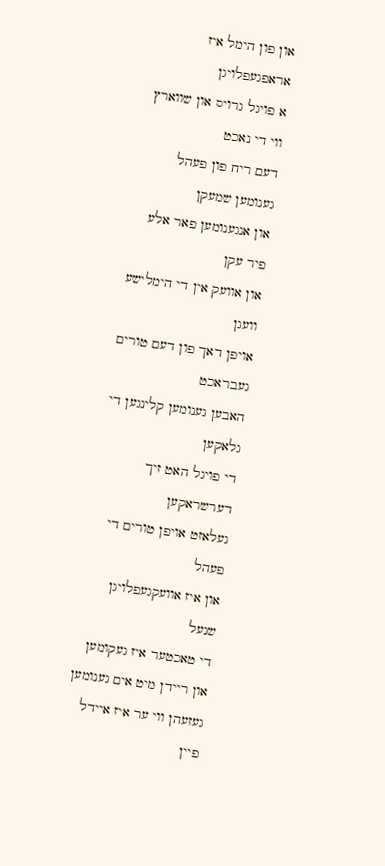און פון הימל איז אראפגעפלויגן
א פויגל גרויס און שווארץ ווי די נאכט
דעם ריח פון פעהל גענומען שמעקן
און אנגענומען פאר אלע פיר עקן
און אוועק אין די הימלישע וועגן
אויפן דאך פון דעם טורים געבראכט
האבען גענומען קלינגען די גלאקען
די פויגל האט זיך דערשראקען
געלאזט אויפן טורים די פעהל
און איז אוועקגעפלויגן שנעל
די טאכטער איז געקומען
און ריידן מיט אים גענומען
געזעהן ווי ער איז איידל פיין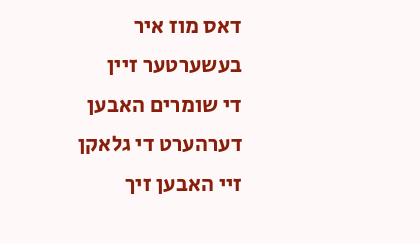דאס מוז איר בעשערטער זיין
די שומרים האבען דערהערט די גלאקן
זיי האבען זיך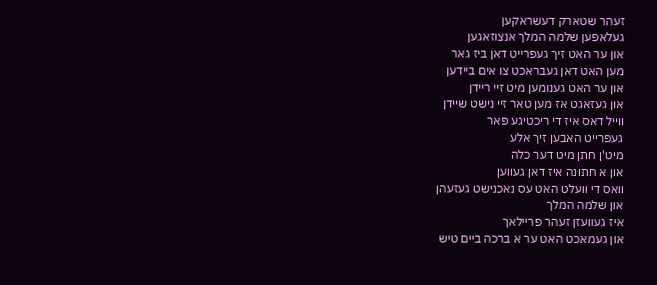זעהר שטארק דעשראקען
געלאפען שלמה המלך אנצוזאגען
און ער האט זיך געפרייט דאן ביז גאר
מען האט דאן געבראכט צו אים ביידען
און ער האט גענומען מיט זיי ריידן
און געזאגט אז מען טאר זיי נישט שיידן
ווייל דאס איז די ריכטיגע פאר
געפרייט האבען זיך אלע
מיט'ן חתן מיט דער כלה
און א חתונה איז דאן געווען
וואס די וועלט האט עס נאכנישט געזעהן
און שלמה המלך
איז געוועזן זעהר פריילאך
און געמאכט האט ער א ברכה ביים טיש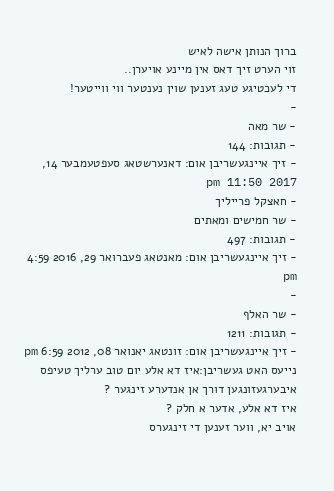ברוך הנותן אישה לאיש
זוי הערט זיך דאס אין מיינע אויערן..
די לעכטיגע טעג זענען שוין נענטער ווי ווייטער!
-
- שר מאה
- תגובות: 144
- זיך איינגעשריבן אום: דאנערשטאג סעפטעמבער 14, 2017 11:50 pm
- חאצקל פרייליך
- שר חמישים ומאתים
- תגובות: 497
- זיך איינגעשריבן אום: מאנטאג פעברואר 29, 2016 4:59 pm
-
- שר האלף
- תגובות: 1211
- זיך איינגעשריבן אום: זונטאג יאנואר 08, 2012 6:59 pm
נייעס האט געשריבן:איז דא אלע יום טוב ערליך טעיפס איבערגעזונגען דורך אן אנדערע זינגער ?
איז דא אלע, אדער א חלק ?
אויב יא, ווער זענען די זינגערס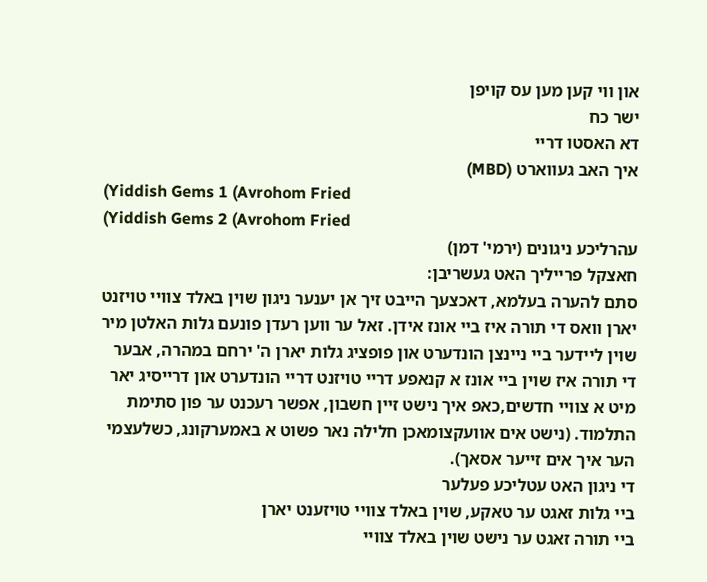און ווי קען מען עס קויפן
ישר כח
דא האסטו דריי
איך האב געווארט (MBD)
(Yiddish Gems 1 (Avrohom Fried
(Yiddish Gems 2 (Avrohom Fried
עהרליכע ניגונים (ירמי' דמן)
חאצקל פרייליך האט געשריבן:
סתם להערה בעלמא, דאכצעך הייבט זיך אן יענער ניגון שוין באלד צוויי טויזנט יארן וואס די תורה איז ביי אונז אידן. זאל ער ווען רעדן פונעם גלות האלטן מיר שוין ליידער ביי ניינצן הונדערט און פופציג גלות יארן ה' ירחם במהרה, אבער די תורה איז שוין ביי אונז א קנאפע דריי טויזנט דריי הונדערט און דרייסיג יאר מיט א צוויי חדשים,כאפ איך נישט זיין חשבון, אפשר רעכנט ער פון סתימת התלמוד. (נישט אים אוועקצומאכן חלילה נאר פשוט א באמערקונג, כשלעצמי הער איך אים זייער אסאך).
די ניגון האט עטליכע פעלער
ביי גלות זאגט ער טאקע, שוין באלד צוויי טויזענט יארן
ביי תורה זאגט ער נישט שוין באלד צוויי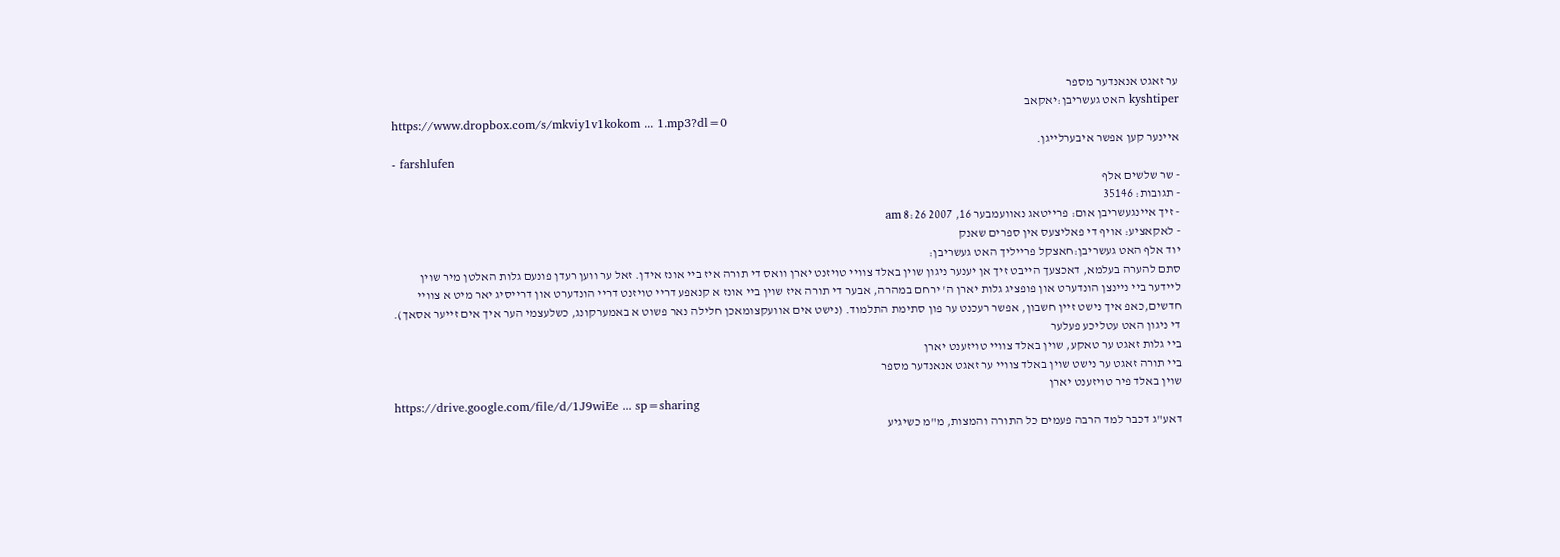ער זאגט אנאנדער מספר
kyshtiper האט געשריבן:יאקאב
https://www.dropbox.com/s/mkviy1v1kokom ... 1.mp3?dl=0
איינער קען אפשר איבערלייגן.
- farshlufen
- שר שלשים אלף
- תגובות: 35146
- זיך איינגעשריבן אום: פרייטאג נאוועמבער 16, 2007 8:26 am
- לאקאציע: אויף די פאליצעס אין ספרים שאנק
יוד אלף האט געשריבן:חאצקל פרייליך האט געשריבן:
סתם להערה בעלמא, דאכצעך הייבט זיך אן יענער ניגון שוין באלד צוויי טויזנט יארן וואס די תורה איז ביי אונז אידן. זאל ער ווען רעדן פונעם גלות האלטן מיר שוין ליידער ביי ניינצן הונדערט און פופציג גלות יארן ה' ירחם במהרה, אבער די תורה איז שוין ביי אונז א קנאפע דריי טויזנט דריי הונדערט און דרייסיג יאר מיט א צוויי חדשים,כאפ איך נישט זיין חשבון, אפשר רעכנט ער פון סתימת התלמוד. (נישט אים אוועקצומאכן חלילה נאר פשוט א באמערקונג, כשלעצמי הער איך אים זייער אסאך).
די ניגון האט עטליכע פעלער
ביי גלות זאגט ער טאקע, שוין באלד צוויי טויזענט יארן
ביי תורה זאגט ער נישט שוין באלד צוויי ער זאגט אנאנדער מספר
שוין באלד פיר טויזענט יארן
https://drive.google.com/file/d/1J9wiEe ... sp=sharing
דאע"ג דכבר למד הרבה פעמים כל התורה והמצות, מ"מ כשיגיע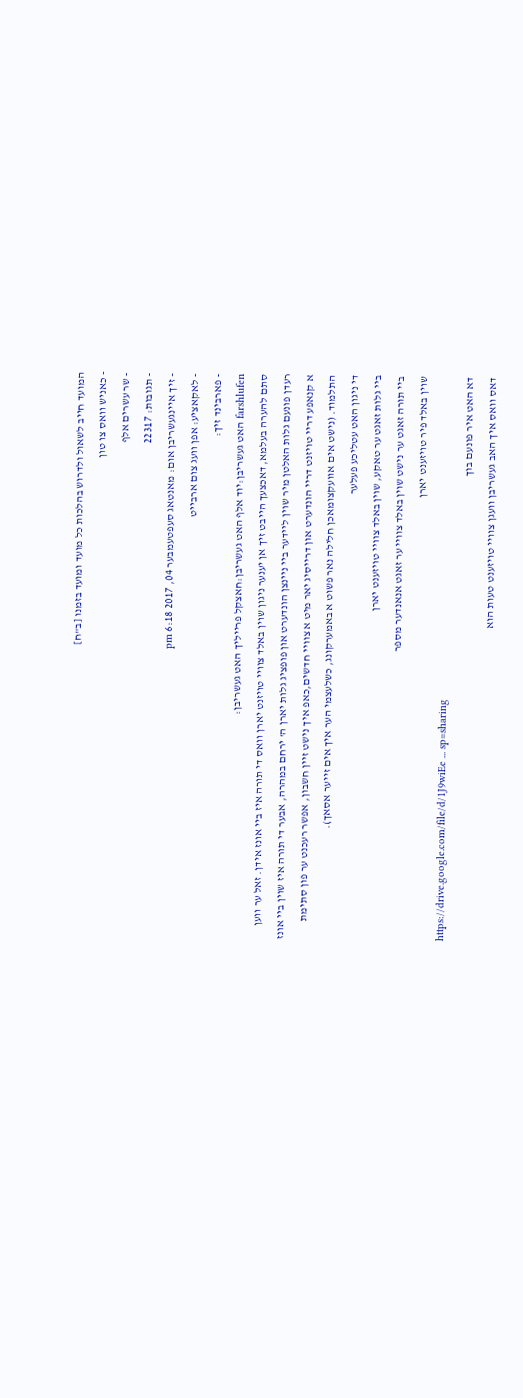המועד חייב לשאול ולדרוש בהלכות כל מועד ומועד בזמנו [ב"ח]
- כאניש וואס צו טון
- שר עשרים אלף
- תגובות: 22317
- זיך איינגעשריבן אום: מאנטאג סעפטעמבער 04, 2017 6:18 pm
- לאקאציע: אפן וועג צום ארבייט
- פארבינד זיך:
farshlufen האט געשריבן:יוד אלף האט געשריבן:חאצקל פרייליך האט געשריבן:
סתם להערה בעלמא, דאכצעך הייבט זיך אן יענער ניגון שוין באלד צוויי טויזנט יארן וואס די תורה איז ביי אונז אידן. זאל ער ווען רעדן פונעם גלות האלטן מיר שוין ליידער ביי ניינצן הונדערט און פופציג גלות יארן ה' ירחם במהרה, אבער די תורה איז שוין ביי אונז א קנאפע דריי טויזנט דריי הונדערט און דרייסיג יאר מיט א צוויי חדשים,כאפ איך נישט זיין חשבון, אפשר רעכנט ער פון סתימת התלמוד. (נישט אים אוועקצומאכן חלילה נאר פשוט א באמערקונג, כשלעצמי הער איך אים זייער אסאך).
די ניגון האט עטליכע פעלער
ביי גלות זאגט ער טאקע, שוין באלד צוויי טויזענט יארן
ביי תורה זאגט ער נישט שוין באלד צוויי ער זאגט אנאנדער מספר
שוין באלד פיר טויזענט יארן
https://drive.google.com/file/d/1J9wiEe ... sp=sharing
דא האט איר פונעם בוך
דאס וואס איך האב געשריבן וועגן צוויי טויזענט טעות הוא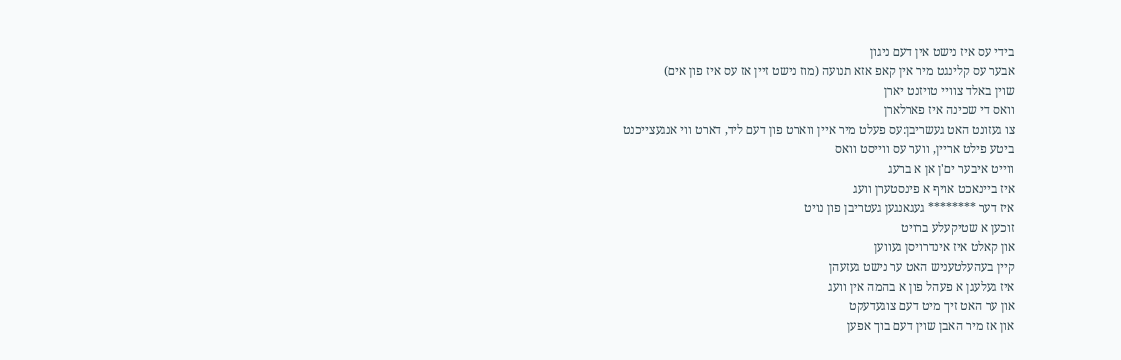בידי עס איז נישט אין דעם ניגון
אבער עס קלינגט מיר אין קאפ אזא תנועה (מוז נישט זיין אז עס איז פון אים)
שוין באלד צוויי טויזנט יארן
וואס די שכינה איז פארלארן
צו געזונט האט געשריבן:עס פעלט מיר איין ווארט פון דעם ליד, דארט ווי אנגעצייכנט
ביטע פילט אריין, ווער עס ווייסט וואס
ווייט איבער ים'ן אן א ברעג
איז ביינאכט אויף א פינסטערן וועג
איז דער ******** געגאנגען געטריבן פון נויט
זוכען א שטיקעלע ברויט
און קאלט איז אינדרויסן געווען
קיין בעהעלטעניש האט ער נישט געזעהן
איז געלעגן א פעהל פון א בהמה אין וועג
און ער האט זיך מיט דעם צוגעדעקט
און אז מיר האבן שוין דעם בוך אפען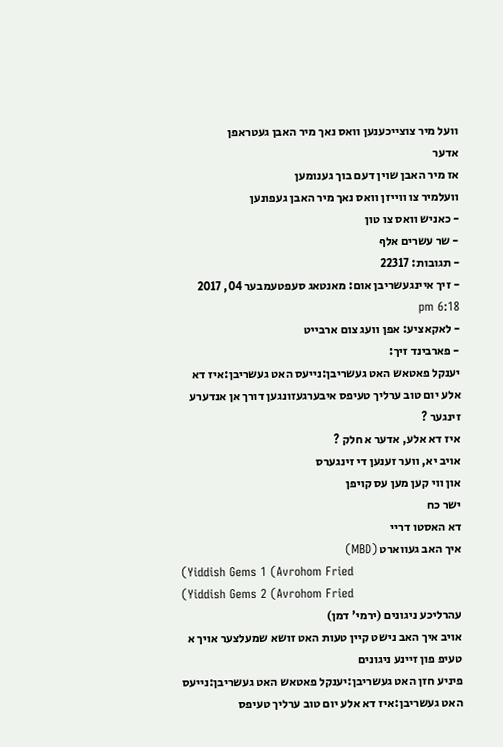וועל מיר צוצייכענען וואס נאך מיר האבן געטראפן
אדער
אז מיר האבן שוין דעם בוך גענומען
וועלמיר צו ווייזן וואס נאך מיר האבן געפונען
- כאניש וואס צו טון
- שר עשרים אלף
- תגובות: 22317
- זיך איינגעשריבן אום: מאנטאג סעפטעמבער 04, 2017 6:18 pm
- לאקאציע: אפן וועג צום ארבייט
- פארבינד זיך:
יענקל פאטאש האט געשריבן:נייעס האט געשריבן:איז דא אלע יום טוב ערליך טעיפס איבערגעזונגען דורך אן אנדערע זינגער ?
איז דא אלע, אדער א חלק ?
אויב יא, ווער זענען די זינגערס
און ווי קען מען עס קויפן
ישר כח
דא האסטו דריי
איך האב געווארט (MBD)
(Yiddish Gems 1 (Avrohom Fried
(Yiddish Gems 2 (Avrohom Fried
עהרליכע ניגונים (ירמי' דמן)
אויב איך האב נישט קיין טעות האט זושא שמעלצער אויך א טעיפ פון זיינע ניגונים
פיניע חזן האט געשריבן:יענקל פאטאש האט געשריבן:נייעס האט געשריבן:איז דא אלע יום טוב ערליך טעיפס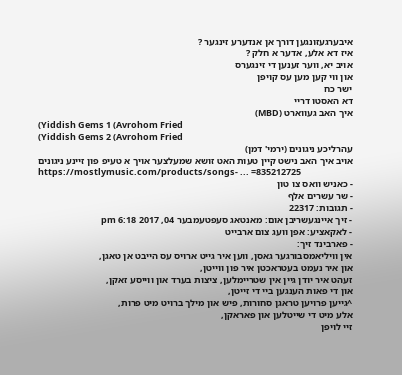איבערגעזונגען דורך אן אנדערע זינגער ?
איז דא אלע, אדער א חלק ?
אויב יא, ווער זענען די זינגערס
און ווי קען מען עס קויפן
ישר כח
דא האסטו דריי
איך האב געווארט (MBD)
(Yiddish Gems 1 (Avrohom Fried
(Yiddish Gems 2 (Avrohom Fried
עהרליכע ניגונים (ירמי' דמן)
אויב איך האב נישט קיין טעות האט זושא שמעלצער אויך א טעיפ פון זיינע ניגונים
https://mostlymusic.com/products/songs- ... =835212725
- כאניש וואס צו טון
- שר עשרים אלף
- תגובות: 22317
- זיך איינגעשריבן אום: מאנטאג סעפטעמבער 04, 2017 6:18 pm
- לאקאציע: אפן וועג צום ארבייט
- פארבינד זיך:
אין וויליאמסבורגער גאסן, ווען איר גייט ארויס עס הייבט אן טאגן,
און איר נעמט בעטראכטן איר פון ווייטן,
זעהט איר יודן גיין אין שטריימלען, ציצות בערד און ווייסע זאקן,
און די פאות הענגען ביי די זייטן,
^גייען פרויען טראגן סחורות, פיש און מילך ברויט מיט פרות,
אלע מיט די שייטלען און פאראקן,
זיי לויפן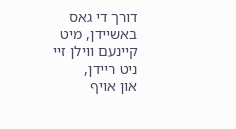דורך די גאס באשיידן, מיט קיינעם ווילן זיי ניט ריידן,
און אויף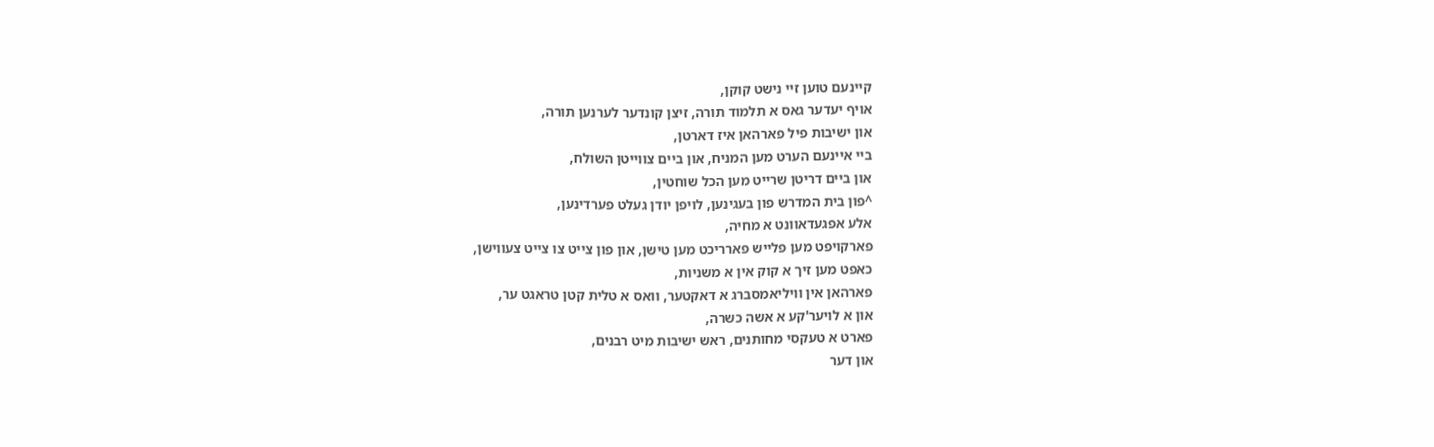קיינעם טוען זיי נישט קוקן,
אויף יעדער גאס א תלמוד תורה, זיצן קונדער לערנען תורה,
און ישיבות פיל פארהאן איז דארטן,
ביי איינעם הערט מען המניח, און ביים צווייטן השולח,
און ביים דריטן שרייט מען הכל שוחטין,
^פון בית המדרש פון בעגינען, לויפן יודן געלט פערדינען,
אלע אפגעדאוונט א מחיה,
פארקויפט מען פלייש פארריכט מען טישן, און פון צייט צו צייט צעווישן,
כאפט מען זיך א קוק אין א משניות,
פארהאן אין וויליאמסברג א דאקטער, וואס א טלית קטן טראגט ער,
און א לויער'קע א אשה כשרה,
פארט א טעקסי מחותנים, ראש ישיבות מיט רבנים,
און דער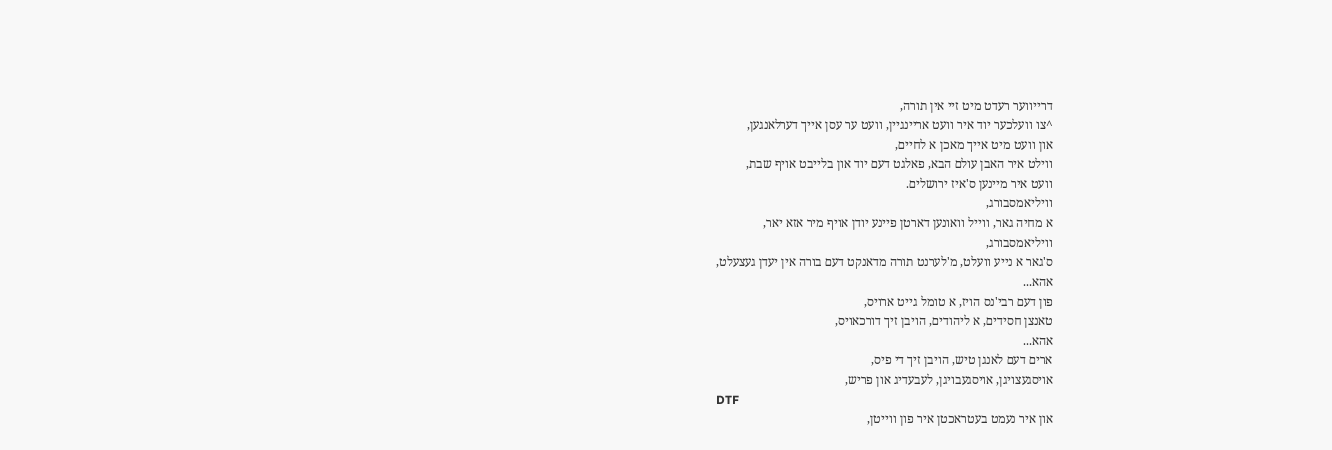דרייווער רעדט מיט זיי אין תורה,
^צו וועלכער יוד איר וועט אריינגיין, וועט ער עסן אייך דערלאנגען,
און וועט מיט אייך מאכן א לחיים,
ווילט איר האבן עולם הבא, פאלגט דעם יוד און בלייבט אויף שבת,
וועט איר מיינען ס'איז ירושלים.
וויליאמסבורג,
א מחיה גאר, ווייל וואונען דארטן פיינע יודן אויף מיר אזא יאר,
וויליאמסבורג,
ס'גאר א נייע וועלט, מ'לערנט תורה מדאנקט דעם בורה אין יעדן געצעלט,
אהא...
פון דעם רבי'נס הויז, א טומל גייט ארויס,
טאנצן חסידים, א ליהודים, הויבן זיך דורכאויס,
אהא...
ארים דעם לאנגן טיש, הויבן זיך די פיס,
אויסגעצויגן, אויסגעבויגן, לעבעדיג און פריש,
DTF
און איר נעמט בעטראכטן איר פון ווייטן,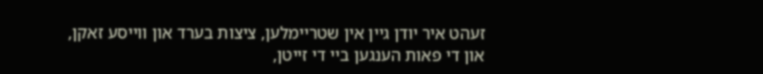זעהט איר יודן גיין אין שטריימלען, ציצות בערד און ווייסע זאקן,
און די פאות הענגען ביי די זייטן,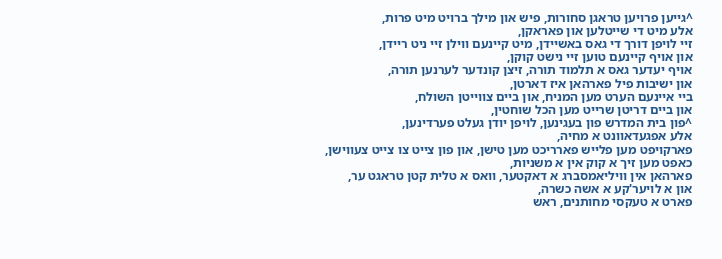^גייען פרויען טראגן סחורות, פיש און מילך ברויט מיט פרות,
אלע מיט די שייטלען און פאראקן,
זיי לויפן דורך די גאס באשיידן, מיט קיינעם ווילן זיי ניט ריידן,
און אויף קיינעם טוען זיי נישט קוקן,
אויף יעדער גאס א תלמוד תורה, זיצן קונדער לערנען תורה,
און ישיבות פיל פארהאן איז דארטן,
ביי איינעם הערט מען המניח, און ביים צווייטן השולח,
און ביים דריטן שרייט מען הכל שוחטין,
^פון בית המדרש פון בעגינען, לויפן יודן געלט פערדינען,
אלע אפגעדאוונט א מחיה,
פארקויפט מען פלייש פארריכט מען טישן, און פון צייט צו צייט צעווישן,
כאפט מען זיך א קוק אין א משניות,
פארהאן אין וויליאמסברג א דאקטער, וואס א טלית קטן טראגט ער,
און א לויער'קע א אשה כשרה,
פארט א טעקסי מחותנים, ראש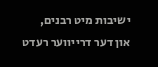ישיבות מיט רבנים,
און דער דרייווער רעדט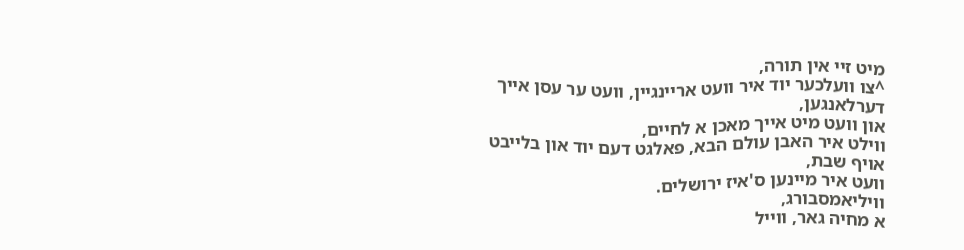מיט זיי אין תורה,
^צו וועלכער יוד איר וועט אריינגיין, וועט ער עסן אייך דערלאנגען,
און וועט מיט אייך מאכן א לחיים,
ווילט איר האבן עולם הבא, פאלגט דעם יוד און בלייבט אויף שבת,
וועט איר מיינען ס'איז ירושלים.
וויליאמסבורג,
א מחיה גאר, ווייל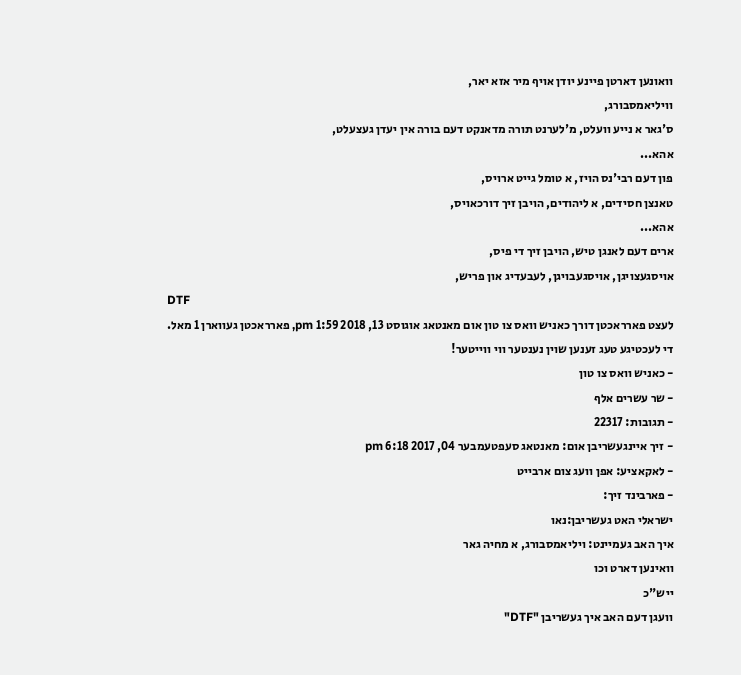וואונען דארטן פיינע יודן אויף מיר אזא יאר,
וויליאמסבורג,
ס'גאר א נייע וועלט, מ'לערנט תורה מדאנקט דעם בורה אין יעדן געצעלט,
אהא...
פון דעם רבי'נס הויז, א טומל גייט ארויס,
טאנצן חסידים, א ליהודים, הויבן זיך דורכאויס,
אהא...
ארים דעם לאנגן טיש, הויבן זיך די פיס,
אויסגעצויגן, אויסגעבויגן, לעבעדיג און פריש,
DTF
לעצט פארראכטן דורך כאניש וואס צו טון אום מאנטאג אוגוסט 13, 2018 1:59 pm, פארראכטן געווארן 1 מאל.
די לעכטיגע טעג זענען שוין נענטער ווי ווייטער!
- כאניש וואס צו טון
- שר עשרים אלף
- תגובות: 22317
- זיך איינגעשריבן אום: מאנטאג סעפטעמבער 04, 2017 6:18 pm
- לאקאציע: אפן וועג צום ארבייט
- פארבינד זיך:
ישראלי האט געשריבן:נאו
איך האב געמיינט: ויליאמסבורג, א מחיה גאר
וואינען דארט וכו
ייש"כ
וועגן דעם האב איך געשריבן "DTF"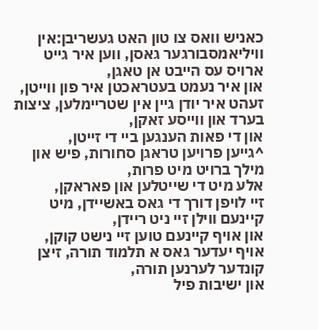כאניש וואס צו טון האט געשריבן:אין וויליאמסבורגער גאסן, ווען איר גייט ארויס עס הייבט אן טאגן,
און איר נעמט בעטראכטן איר פון ווייטן,
זעהט איר יודן גיין אין שטריימלען, ציצות בערד און ווייסע זאקן,
און די פאות הענגען ביי די זייטן,
^גייען פרויען טראגן סחורות, פיש און מילך ברויט מיט פרות,
אלע מיט די שייטלען און פאראקן,
זיי לויפן דורך די גאס באשיידן, מיט קיינעם ווילן זיי ניט ריידן,
און אויף קיינעם טוען זיי נישט קוקן,
אויף יעדער גאס א תלמוד תורה, זיצן קונדער לערנען תורה,
און ישיבות פיל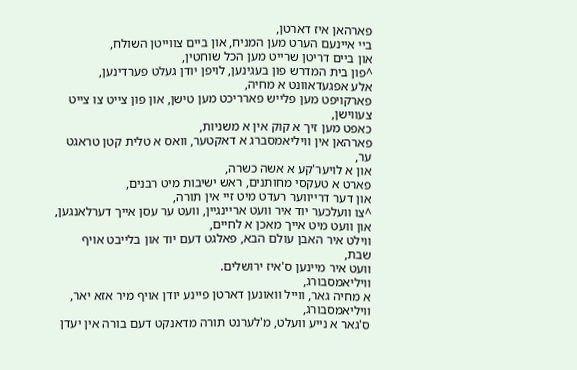פארהאן איז דארטן,
ביי איינעם הערט מען המניח, און ביים צווייטן השולח,
און ביים דריטן שרייט מען הכל שוחטין,
^פון בית המדרש פון בעגינען, לויפן יודן געלט פערדינען,
אלע אפגעדאוונט א מחיה,
פארקויפט מען פלייש פארריכט מען טישן, און פון צייט צו צייט צעווישן,
כאפט מען זיך א קוק אין א משניות,
פארהאן אין וויליאמסברג א דאקטער, וואס א טלית קטן טראגט ער,
און א לויער'קע א אשה כשרה,
פארט א טעקסי מחותנים, ראש ישיבות מיט רבנים,
און דער דרייווער רעדט מיט זיי אין תורה,
^צו וועלכער יוד איר וועט אריינגיין, וועט ער עסן אייך דערלאנגען,
און וועט מיט אייך מאכן א לחיים,
ווילט איר האבן עולם הבא, פאלגט דעם יוד און בלייבט אויף שבת,
וועט איר מיינען ס'איז ירושלים.
וויליאמסבורג,
א מחיה גאר, ווייל וואונען דארטן פיינע יודן אויף מיר אזא יאר,
וויליאמסבורג,
ס'גאר א נייע וועלט, מ'לערנט תורה מדאנקט דעם בורה אין יעדן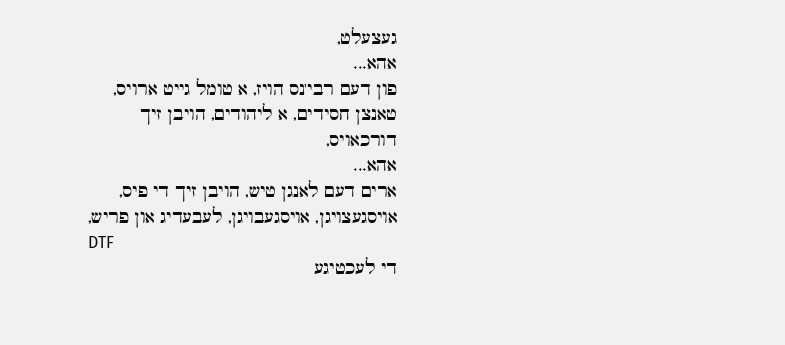געצעלט,
אהא...
פון דעם רבי'נס הויז, א טומל גייט ארויס,
טאנצן חסידים, א ליהודים, הויבן זיך דורכאויס,
אהא...
ארים דעם לאנגן טיש, הויבן זיך די פיס,
אויסגעצויגן, אויסגעבויגן, לעבעדיג און פריש,
DTF
די לעכטיגע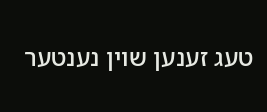טעג זענען שוין נענטער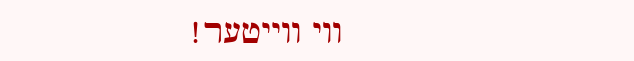ווי ווייטער!